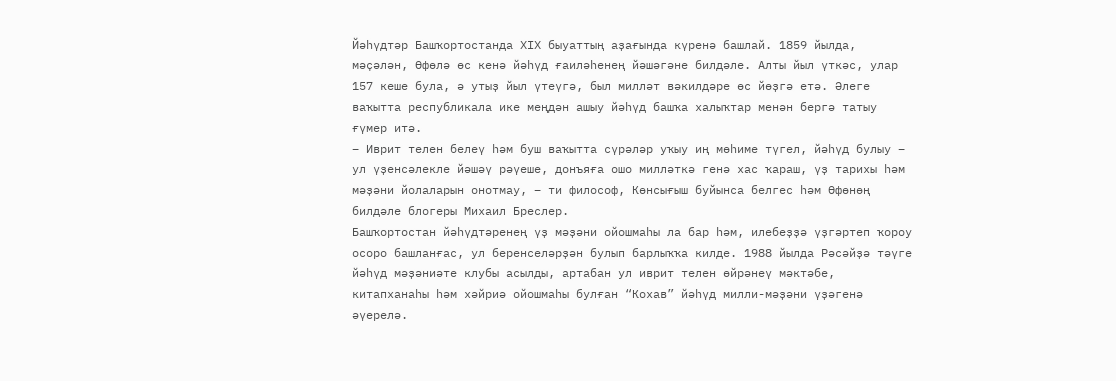Йәһүдтәр Башҡортостанда ХIХ быуаттың аҙағында күренә башлай. 1859 йылда, мәҫәлән, Өфөлә өс кенә йәһүд ғаиләһенең йәшәгәне билдәле. Алты йыл үткәс, улар 157 кеше була, ә утыҙ йыл үтеүгә, был милләт вәкилдәре өс йөҙгә етә. Әлеге ваҡытта республикала ике меңдән ашыу йәһүд башҡа халыҡтар менән бергә татыу ғүмер итә.
– Иврит телен белеү һәм буш ваҡытта сүрәләр уҡыу иң мөһиме түгел, йәһүд булыу – ул үҙенсәлекле йәшәү рәүеше, донъяға ошо милләткә генә хас ҡараш, үҙ тарихы һәм мәҙәни йолаларын онотмау, – ти философ, Көнсығыш буйынса белгес һәм Өфөнөң билдәле блогеры Михаил Бреслер.
Башҡортостан йәһүдтәренең үҙ мәҙәни ойошмаһы ла бар һәм, илебеҙҙә үҙгәртеп ҡороу осоро башланғас, ул беренселәрҙән булып барлыҡҡа килде. 1988 йылда Рәсәйҙә тәүге йәһүд мәҙәниәте клубы асылды, артабан ул иврит телен өйрәнеү мәктәбе, китапханаһы һәм хәйриә ойошмаһы булған “Кохав” йәһүд милли-мәҙәни үҙәгенә әүерелә.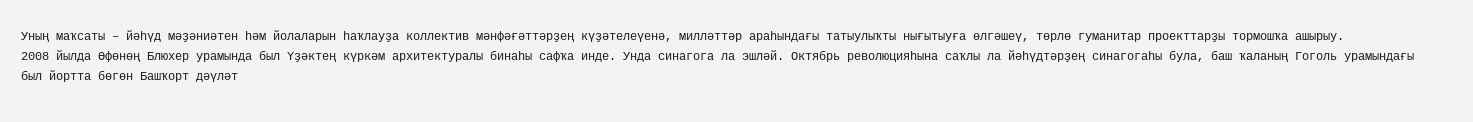Уның маҡсаты – йәһүд мәҙәниәтен һәм йолаларын һаҡлауҙа коллектив мәнфәғәттәрҙең күҙәтелеүенә, милләттәр араһындағы татыулыҡты нығытыуға өлгәшеү, төрлө гуманитар проекттарҙы тормошҡа ашырыу.
2008 йылда Өфөнөң Блюхер урамында был Үҙәктең күркәм архитектуралы бинаһы сафҡа инде. Унда синагога ла эшләй. Октябрь революцияһына саҡлы ла йәһүдтәрҙең синагогаһы була, баш ҡаланың Гоголь урамындағы был йортта бөгөн Башҡорт дәүләт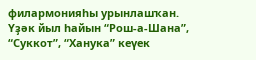филармонияһы урынлашҡан.
Үҙәк йыл һайын “Рош-а-Шана”, “Суккот”, “Ханука” кеүек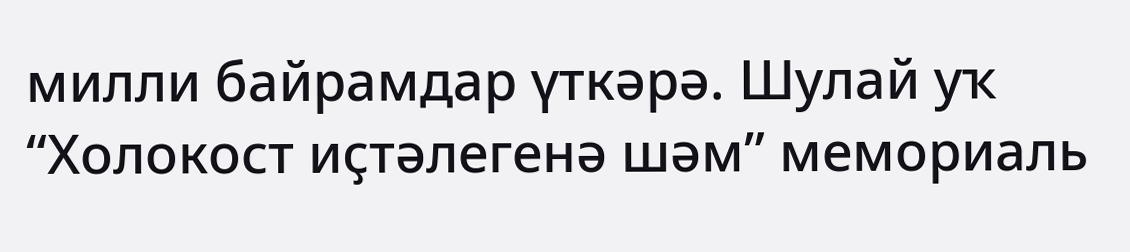милли байрамдар үткәрә. Шулай уҡ “Холокост иҫтәлегенә шәм” мемориаль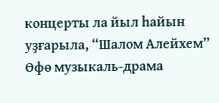концерты ла йыл һайын уҙғарыла, “Шалом Алейхем” Өфө музыкаль-драма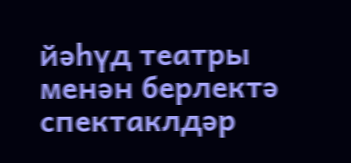йәһүд театры менән берлектә спектаклдәр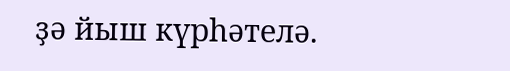ҙә йыш күрһәтелә.